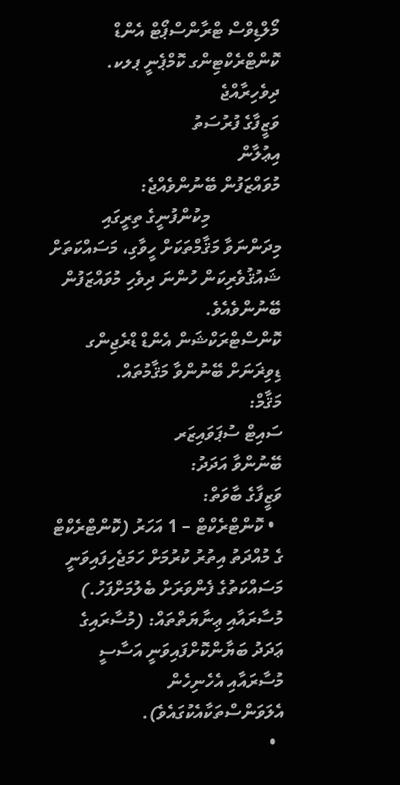މޯލްޑިވްސް ޓްރާންސްޕޯޓް އެންޑް ކޮންޓްރެކްޓިންގ ކޮމްޕެނީ ޕލކ.
ދިވެހިރާއްޖެ
ވަޒީފާގެ ފުރުސަތު
އިޢުލާން
މުވައްޒަފުން ބޭނުންވެއްޖެ:
                މިކުންފުނީގެ ތިރީގައި މިދަންނަވާ މަޤާމްތަކަށް ހީވާގި، މަސައްކަތަށް ޝައުޤުވެރިކަން ހުންނަ ދިވެހި މުވައްޒަފުން ބޭނުންވެއެވެ.
ކޮންސްޓްރަކްޝަން އެންޑް ޑްރެޖިންގ ޑިވިޜަނަށް ބޭނުންވާ މަޤާމުތައް.
މަޤާމް:
ސައިޓް ސުޕަވައިޒަރ
ބޭނުންވާ އަދަދު:
ވަޒީފާގެ ބާވަތް:
  • ކޮންޓްރެކްޓް – 1 އަހަރު (ކޮންޓްރެކްޓް ގެ މުއްދަތު އިތުރު ކުރުމަށް ހަމަޖެހިފައިވަނީ މަސައްކަތުގެ ފެންވަރަށް ބެލުމަށްފަހު.)
މުސާރައާއި ޢިނާޔަތްތައް: (މުސާރައިގެ ޢަދަދު ބަޔާންކޮށްފައިވަނީ އަސާސީ މުސާރައާއި އެހެނިހެން އެލަވަންސްތަކާއެކުގައެވެ).
  •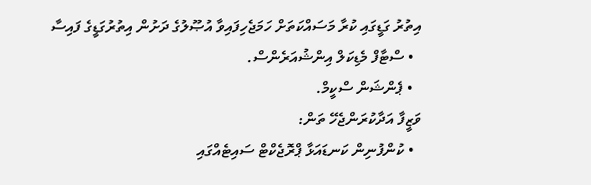އިތުރު ގަޑީގައި ކުރާ މަސައްކަތަށް ހަމަޖެހިފައިވާ އުޞޫލުގެ ދަށުން އިތުރުގަޑީގެ ފައިސާ
  • ސްޓާފް މެޑިކަލް އިންޝުއަރެންސް.
  • ޕެންޝަން ސްކީމް.
ވަޒީފާ އަދާކުރަންޖެހޭ ތަން:
  • ކުންފުނިން ކަނޑައަޅާ ޕްރޮޖެކްޓް ސައިޓެއްގައި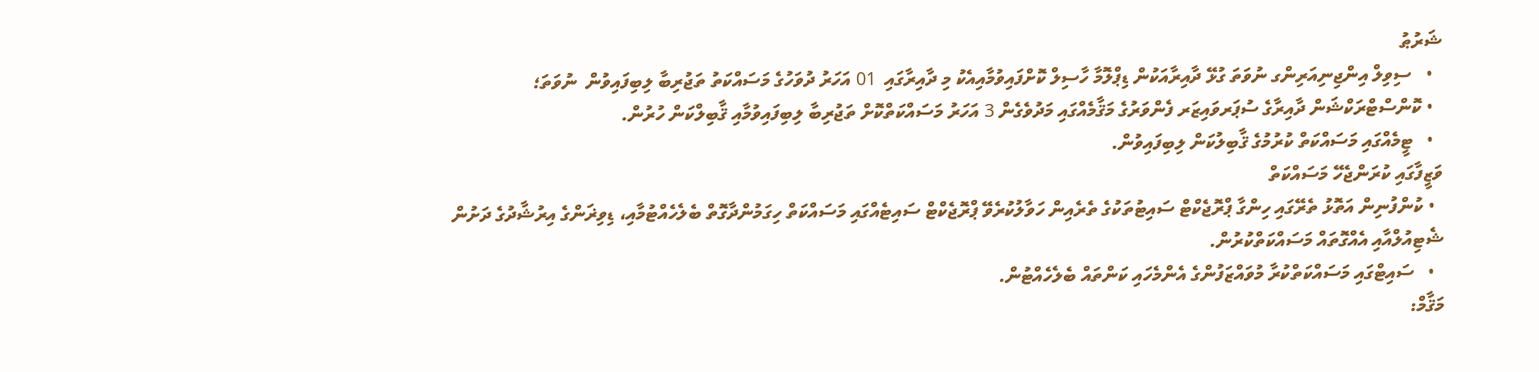ޝަރުޠު
  •   ސިވިލް އިންޖިނިއަރިންގ ނުވަތަ ގުޅޭ ދާއިރާއަކުން ޑިޕްލޮމާ ހާސިލް ކޮށްފައިވުމާއިއެކު މި ދާއިރާގައި  01 އަހަރު ދުވަހުގެ މަސައްކަތު ތަޖުރިބާ ލިބިފައިވުން  ނުވަތަ؛
  • ކޮންސްޓްރަކްޝަން ދާއިރާގެ ސުޕަރވައިޒަރ ފެންވަރުގެ މަޤާމެއްގައި މަދުވެގެން 3 އަހަރު މަސައްކަތްކޮށް ތަޖުރިބާ ލިބިފައިވުމާއި ޤާބިލްކަން ހުރުން.
  •   ޓީމެއްގައި މަސައްކަތް ކުރުމުގެ ޤާބިލުކަން ލިބިފައިވުން.
ވަޒީފާގައި ކުރަންޖެހޭ މަސައްކަތް
  • ކުންފުނިން އަތޮޅު ތެރޭގައި ހިންގާ ޕްރޮޖެކްޓް ސައިޓުތަކުގެ ތެރެއިން ހަވާލުކުރެވޭ ޕްރޮޖެކްޓް ސައިޓެއްގައި މަސައްކަތް ހިގަމުންދާގޮތް ބެލެހެއްޓުމާއި، ޑިވިޜަންގެ އިރުޝާދުގެ ދަށުން ޝެޓިއުލްއާއި އެއްގޮތައް މަސައްކަތްކުރުން.
  •   ސައިޓްގައި މަސައްކަތްކުރާ މުވައްޒަފުންގެ އެންމެހައި ކަންތައް ބެލެހެއްޓުން.
މަޤާމް: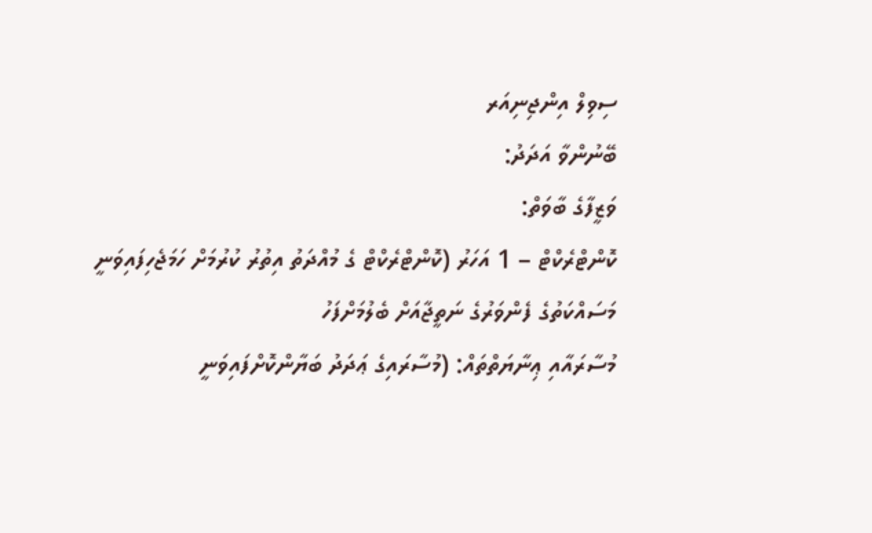ސިވިލް އިންޖިނިއަރ
ބޭނުންވާ އަދަދު:
ވަޒީފާގެ ބާވަތް:
ކޮންޓްރެކްޓް – 1 އަހަރު (ކޮންޓްރެކްޓް ގެ މުއްދަތު އިތުރު ކުރުމަށް ހަމަޖެހިފައިވަނީ މަސައްކަތުގެ ފެންވަރުގެ ނަތީޖާއަށް ބެލުމަށްފަހު
މުސާރައާއި ޢިނާޔަތްތައް: (މުސާރައިގެ ޢަދަދު ބަޔާންކޮށްފައިވަނީ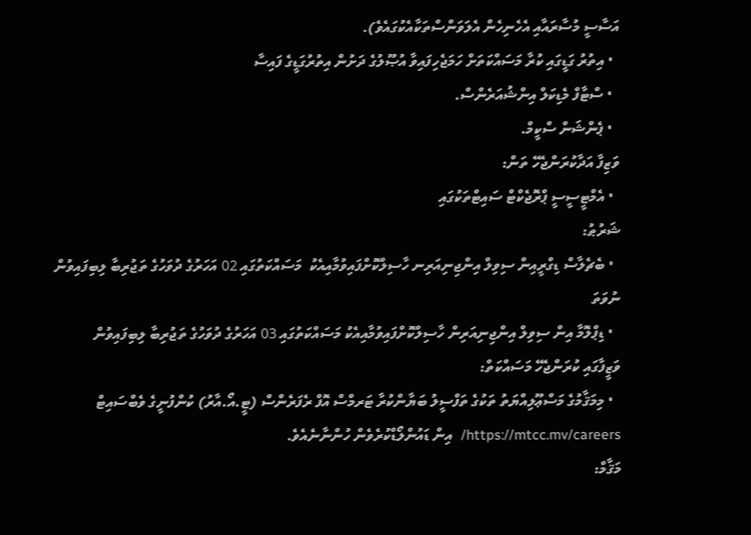އަސާސީ މުސާރައާއި އެހެނިހެން އެލަވަންސްތަކާއެކުގައެވެ).
  • އިތުރު ގަޑީގައި ކުރާ މަސައްކަތަށް ހަމަޖެހިފައިވާ އުޞޫލުގެ ދަށުން އިތުރުގަޑީގެ ފައިސާ
  • ސްޓާފް މެޑިކަލް އިންޝުއަރެންސް.
  • ޕެންޝަން ސްކީމް.
ވަޒިފާ އަދާކުރަންޖެހޭ ތަން:
  • އެމްޓީސީސީ ޕްރޮޖެކްޓް ސައިޓްތަކުގައި
ޝަރުޠު:
  • ބެޗެލާސް ޑިގްރީއިން ސިވިލް އިންޖިނިއަރިނ ހާސިލްކޮށްފައިވުމާއިއެކު  މަސައްކަތުގައި 02 އަހަރުގެ ދުވަހުގެ ތަޖުރިބާ ލިބިފައިވުން ނުވަތަ
  • ޑިޕްލޮމާ އިން ސިވިލް އިންޖިނިއަރިން ހާސިލްކޮށްފައިވުމާއިއެކު މަސައްކަތުގައި 03 އަހަރުގެ ދުވަހުގެ ތަޖުރިބާ ލިބިފައިވުން
ވަޒީފާގައި ކުރަންޖެހޭ މަސައްކަތް:
  • މިމަޤާމުގެ މަސްޢޫލިއްޔަތު ތަކުގެ ތަފްސީލު ބަޔާންކުރާ ޓަރމްސް އޮފް ރެފަރެންސް (ޓީ.އޯ.އާރު) ކުންފުނީގެ ވެބްސައިޓް https://mtcc.mv/careers/  އިން ޑައުންލޯޑްކުރެވެން ހުންނާނެއެވެ.
މަޤާމް: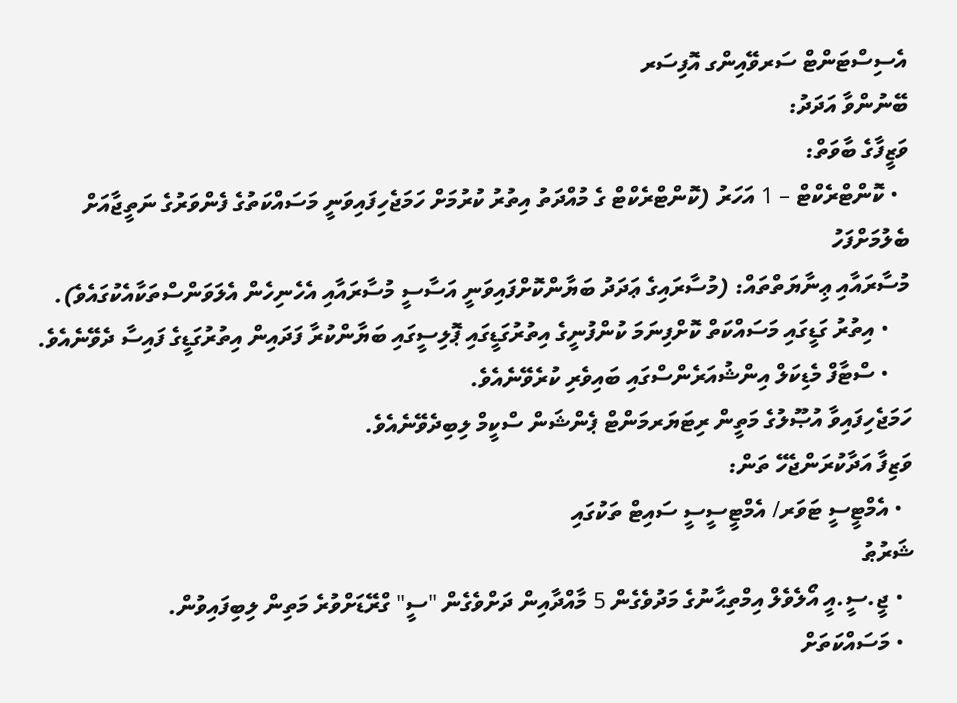އެސިސްޓަންޓް ސަރވޭއިންގ އޮފިސަރ
ބޭނުންވާ އަދަދު:
ވަޒީފާގެ ބާވަތް:
  • ކޮންޓްރެކްޓް – 1 އަހަރު (ކޮންޓްރެކްޓް ގެ މުއްދަތު އިތުރު ކުރުމަށް ހަމަޖެހިފައިވަނީ މަސައްކަތުގެ ފެންވަރުގެ ނަތީޖާއަށް ބެލުމަށްފަހު
މުސާރައާއި ޢިނާޔަތްތައް: (މުސާރައިގެ ޢަދަދު ބަޔާންކޮށްފައިވަނީ އަސާސީ މުސާރައާއި އެހެނިހެން އެލަވަންސްތަކާއެކުގައެވެ).
    • އިތުރު ގަޑީގައި މަސައްކަތް ކޮށްފިނަމަ ކުންފުނީގެ އިތުރުގަޑީގައި ޕޮލިސީގައި ބަޔާންކުރާ ފަދައިން އިތުރުގަޑީގެ ފައިސާ ދެވޭނެއެވެ.
    • ސްޓާފް މެޑިކަލް އިންޝުއަރެންސްގައި ބައިވެރި ކުރެވޭނެއެވެ.
ހަމަޖެހިފައިވާ އުޞޫލުގެ މަތީން ރިޓަޔަރމަންޓް ޕެންޝަން ސްކީމް ލިބިދެވޭނެއެވެ.
ވަޒިފާ އަދާކުރަންޖެހޭ ތަން:
  • އެމްޓީސީ ޓަވަރ/ އެމްޓީސީސީ ސައިޓް ތަކުގައި
ޝަރުޠު
  • ޖީ.ސީ.އީ އޯލެވެލް އިމްތިޙާނުގެ މަދުވެގެން 5 މާއްދާއިން ދަށްވެގެން "ސީ" ގްރޭޑަށްވުރެ މަތިން ލިބިފައިވުން.
  • މަސައްކަތަށް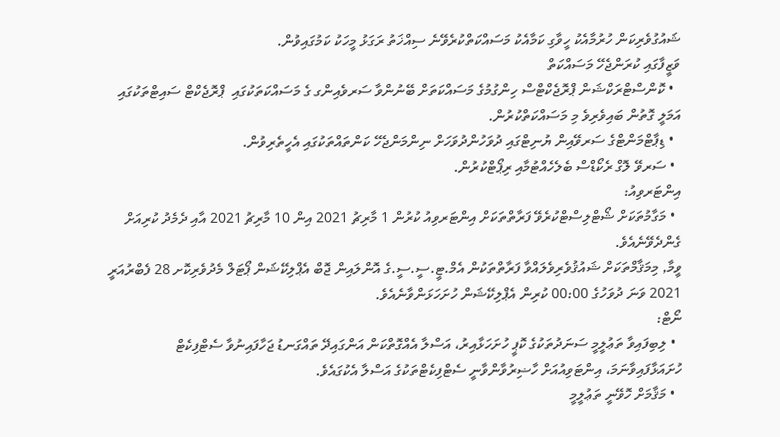ޝައުގުވެރިކަން ހުރުމާއެކު ހީވާގި ކަމާއެކު މަސައްކަތްކުރެވޭނެ ސިއްޚަތު ރަގަޅު މީހަކު ކަމުގައިވުން.
ވަޒީފާގައި ކުރަންޖެހޭ މަސައްކަތް
  • ކޮންސްޓްރަކްޝަން ޕްރޮޖެކްޓްސް ހިންގުމުގެ މަސައްކަތަށް ބޭނުންވާ ސަރވެއިންގ ގެ މަސައްކަތަކުގައި  ޕްރޮޖެކްޓް ސައިޓްތަކުގައި އަމަލީ ގޮތުން ބައިވެރިވެ މި މަސައްކަތްކުރުން.
  • ޑިޕާޓްމަންޓްގެ ސަރވޭއިން ޔުނިޓްގައި ދުވަހުންދުވަހަށް ނިންމަންޖެހޭ ކަންތައްތަކުގައި އެހީތެރިވުން.
  • ސަރވޭ ލޮގް ރެކޯޑްސް ބެލެހެއްޓުމާއި ރިޕޯޓްކުރުން.
އިންޓަރވިއު:
  • މަގާމުތަކަށް ޝޯޓްލިސްޓްކުރެވޭ ފަރާތްތަކަށް އިންޓަރވިއު ކުރުން 1 މާރިޗު 2021 އިން 10 މާރިޗު 2021 އާއި ދެމެދު ކުރިއަށް ގެންދެވޭނެއެވެ.
ވީމާ, މިމަޤާމްތަކަށް ޝައުޤުވެރިވެލައްވާ ފަރާތްތަކުން އެމް.ޓީ.ސީ.ސީ.ގެ އޮންލައިން ޖޮބް އެޕްލިކޭޝަން ޕޯޓަލް މެދުވެރިކޮށ 28 ފެބްރުއަރީ 2021 ވަނަ ދުވަހުގެ 00:00 ކުރިން އެޕްލިކޭޝަން ހުށަހަޅަންވާނެއެވެ.
ނޯޓް:
  • ލިބިފައިވާ ތަޢުލީމީ ސަނަދުތަކުގެ ކޮޕީ ހުށަހަޅާއިރު، އަސްލާ އެއްގޮތްކަން އަންގައިދޭ ތައްގަނޑު ޖަހާފައިނުވާ ސެޓްފިކެޓް ހުށައަޅާފައިވާނަމަ، އިންޓަވިއުއަށް ހާޟިރުވާންވާނީ ސެޓްފިކެޓްތަކުގެ އަސްލާ އެކުގައެވެ.
  • މަޤާމަށް ހޮވޭނީ ތަޢުލީމީ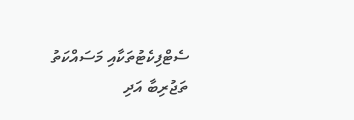ސެޓްފިކެޓުތަކާއި މަސައްކަތު ތަޖުރިބާ އަދި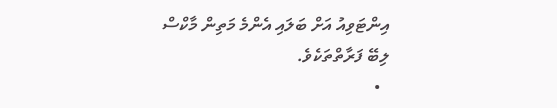އިންޓަވިއު އަށް ބަލައި އެންމެ މަތިން މާކްސް ލިބޭ ފަރާތްތަކެވެ.
  •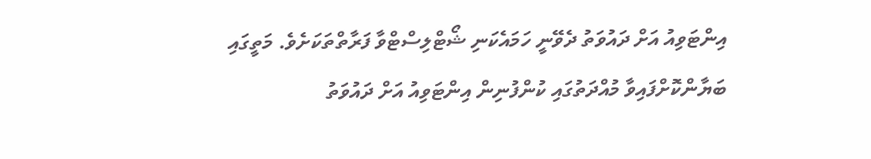އިންޓަވިއު އަށް ދައުވަތު ދެވޭނީ ހަމައެކަނި ޝޯޓްލިސްޓްވާ ފަރާތްތަކަށެވެ. މަތީގައި ބަޔާންކޮށްފައިވާ މުއްދަތުގައި ކުންފުނިން އިންޓަވިއު އަށް ދައުވަތު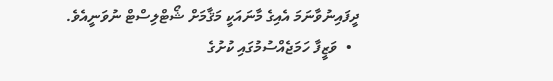ދީފައިނުވާނަމަ އެއިގެ މާނައަކީ މަޤާމަށް ޝޯޓްލިސްޓް ނުވަނީއެވެ.
  •  ވަޒީފާ ހަމަޖެއްސުމުގައި ކުށުގެ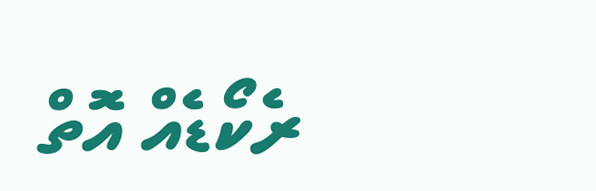ރެކޯޑެއް އޮތް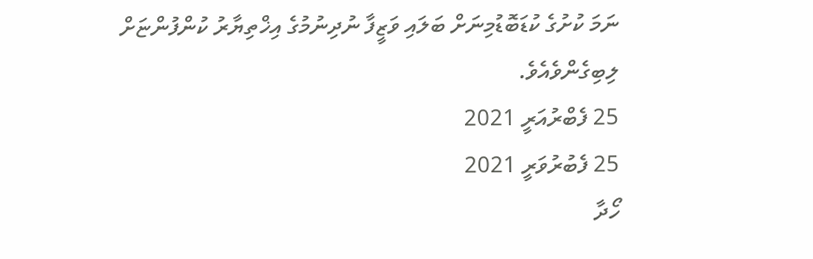ނަމަ ކުށުގެ ކުޑަބޮޑުމިނަށް ބަލައި ވަޒީފާ ނުދިނުމުގެ އިޚްތިޔާރު ކުންފުންޏަށް ލިބިގެންވެއެވެ.
25 ފެބްރުއަރީ 2021
25 ފެބުރުވަރީ 2021
ހޯދާ